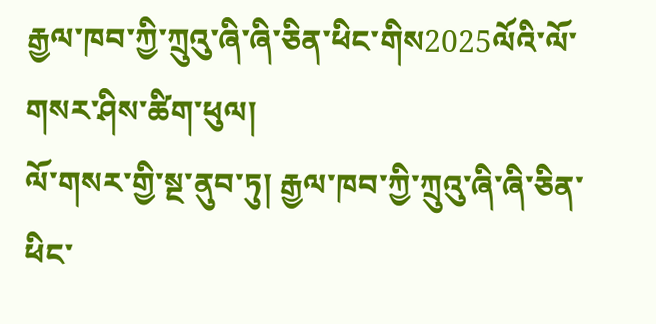རྒྱལ་ཁབ་ཀྱི་ཀྲུའུ་ཞི་ཞི་ཅིན་ཕིང་གིས2025ལོའི་ལོ་གསར་ཤིས་ཚིག་ཕུལ།
ལོ་གསར་གྱི་སྔ་ནུབ་ཏུ། རྒྱལ་ཁབ་ཀྱི་ཀྲུའུ་ཞི་ཞི་ཅིན་ཕིང་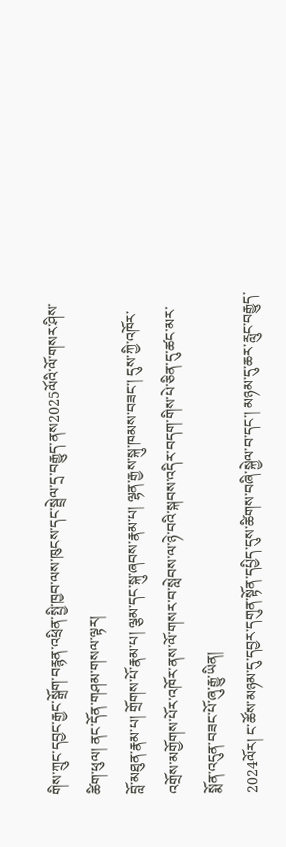གིས་ཀྲུང་དབྱང་རྒྱང་སྒྲོག་བརྙན་འཕྲིན་སྤྱི་ཁྱབ་ལས་ཁུངས་དང་སྦྲེལ་དྲ་བརྒྱུད་ནས2025ལོའི་ལོ་གསར་ཤིས་ཚིག་ཕུལ། ནང་དོན་གཤམ་གསལ་ལྟར།
བློ་མཐུན་རྣམ་པ། གྲོགས་པོ་རྣམ་པ། ལྕམ་དང་སྐུ་ཞབས་རྣམ་པ། ལྷན་རྒྱས་སྐུ་ཁམས་བཟང་། དུས་ཀྱི་འཁོར་འགྲོས་མགྱོགས་པོར་འཁོར་ནས་ལོ་གསར་བ་སླེབས་ལ་ཉེ་བའི་སྐབས་འདིར་བདག་གིས་པེ་ཅིན་དུ་ཚང་མར་སྨོན་འདུན་བཟང་པོ་ཞུ་རྒྱུ་ཡིན།
2024ལོར། ང་ཚོས་མཉམ་དུ་དབྱར་དགུན་སྟོན་དཔྱིད་དུས་ཚིགས་བཞི་སྐྱེལ་བ་དང་། མཉམ་དུ་ཆར་རླུང་བརྒྱུད་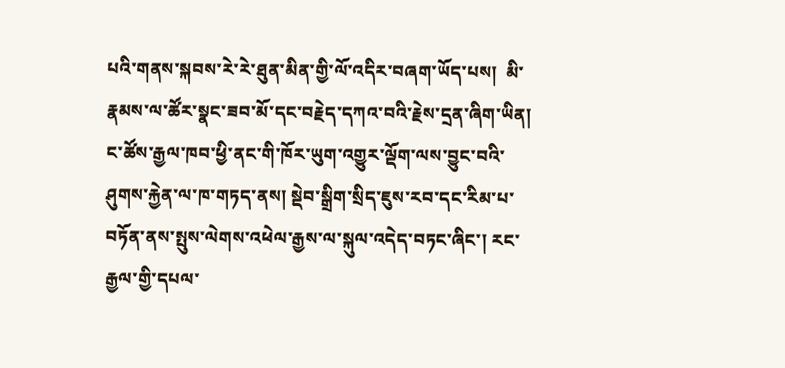པའི་གནས་སྐབས་རེ་རེ་ཐུན་མིན་གྱི་ལོ་འདིར་བཞག་ཡོད་པས།  མི་རྣམས་ལ་ཚོར་སྣང་ཟབ་མོ་དང་བརྗེད་དཀའ་བའི་རྗེས་དྲན་ཞིག་ཡིན།
ང་ཚོས་རྒྱལ་ཁབ་ཕྱི་ནང་གི་ཁོར་ཡུག་འགྱུར་ལྡོག་ལས་བྱུང་བའི་ཤུགས་རྐྱེན་ལ་ཁ་གཏད་ནས། སྡེབ་སྒྲིག་སྲིད་ཇུས་རབ་དང་རིམ་པ་བཏོན་ནས་སྤུས་ལེགས་འཕེལ་རྒྱས་ལ་སྐུལ་འདེད་བཏང་ཞིང་། རང་རྒྱལ་གྱི་དཔལ་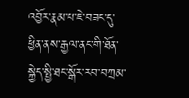འབྱོར་རྣམ་པ་ཇེ་བཟང་དུ་ཕྱིན་ནས་རྒྱལ་ནང་གི་ཐོན་སྐྱེད་སྤྱི་ཐང་སྒོར་རབ་བཀྲམ་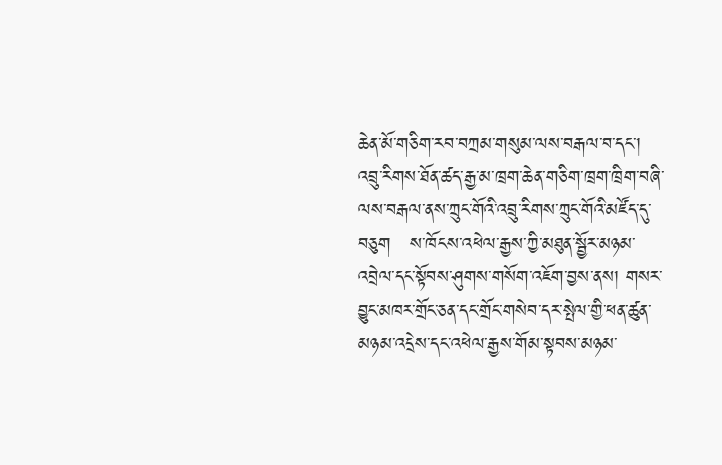ཆེན་མོ་གཅིག་རབ་བཀྲམ་གསུམ་ལས་བརྒལ་བ་དང་། འབྲུ་རིགས་ཐོན་ཚད་རྒྱ་མ་ཁྲག་ཆེན་གཅིག་ཁྲག་ཁྲིག་བཞི་ལས་བརྒལ་ནས་ཀྲུང་གོའི་འབྲུ་རིགས་ཀྲུང་གོའི་མཛོད་དུ་བཅུག   ས་ཁོངས་འཕེལ་རྒྱས་ཀྱི་མཐུན་སྦྱོར་མཉམ་འབྲེལ་དང་སྟོབས་ཤུགས་གསོག་འཇོག་བྱས་ནས། གསར་བྱུང་མཁར་གྲོང་ཅན་དང་གྲོང་གསེབ་དར་སྤེལ་གྱི་ཕན་ཚུན་མཉམ་འདྲེས་དང་འཕེལ་རྒྱས་གོམ་སྟབས་མཉམ་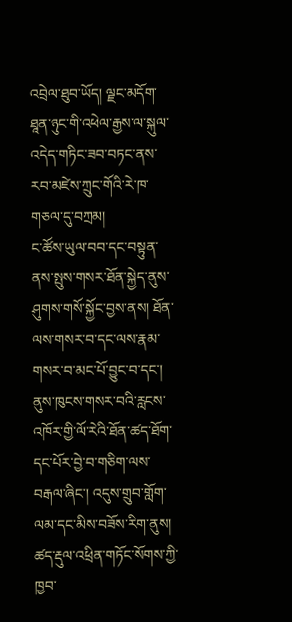འབྲེལ་ཐུབ་ཡོད། ལྗང་མདོག་ཐཱན་ཉུང་གི་འཕེལ་རྒྱས་ལ་སྐུལ་འདེད་གཏིང་ཟབ་བཏང་ནས་རབ་མཛེས་ཀྲུང་གོའི་རེ་ཁ་གཅལ་དུ་བཀྲམ།
ང་ཚོས་ཡུལ་བབ་དང་བསྟུན་ནས་སྤུས་གསར་ཐོན་སྐྱེད་ནུས་ཤུགས་གསོ་སྐྱོང་བྱས་ནས། ཐོན་ལས་གསར་བ་དང་ལས་རྣམ་གསར་བ་མང་པོ་བྱུང་བ་དང་། ནུས་ཁུངས་གསར་བའི་རླངས་འཁོར་གྱི་ལོ་རེའི་ཐོན་ཚད་ཐོག་དང་པོར་བྱེ་བ་གཅིག་ལས་བརྒལ་ཞིང་། འདུས་གྲུབ་གློག་ལམ་དང་མིས་བཟོས་རིག་ནུས། ཚད་རྡུལ་འཕྲིན་གཏོང་སོགས་ཀྱི་ཁྱབ་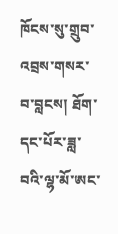ཁོངས་སུ་གྲུབ་འབྲས་གསར་བ་བླངས། ཐོག་དང་པོར་ཟླ་བའི་ལྷ་མོ་ཨང་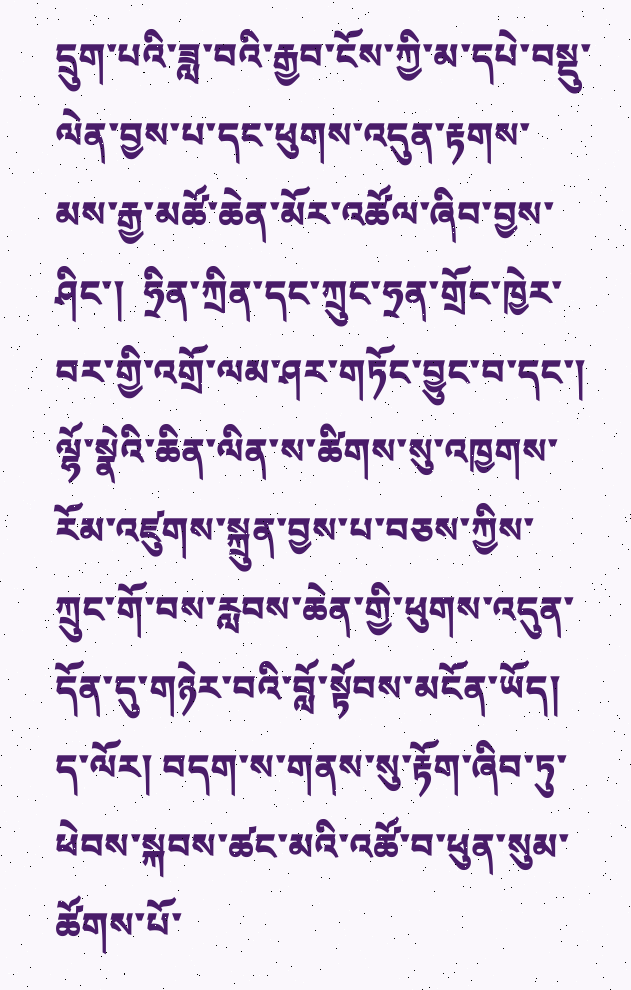དྲུག་པའི་ཟླ་བའི་རྒྱབ་ངོས་ཀྱི་མ་དཔེ་བསྡུ་ལེན་བྱས་པ་དང་ཕུགས་འདུན་རྟགས་མས་རྒྱ་མཚོ་ཆེན་མོར་འཚོལ་ཞིབ་བྱས་ཤིང་།  ཧྲིན་ཀྲིན་དང་ཀྲུང་ཧྲན་གྲོང་ཁྱེར་བར་གྱི་འགྲོ་ལམ་ཤར་གཏོང་བྱུང་བ་དང་། ལྷོ་སྣེའི་ཆིན་ལིན་ས་ཚིགས་སུ་འཁྱགས་རོམ་འཛུགས་སྐྲུན་བྱས་པ་བཅས་ཀྱིས་ཀྲུང་གོ་བས་རླབས་ཆེན་གྱི་ཕུགས་འདུན་དོན་དུ་གཉེར་བའི་བློ་སྟོབས་མངོན་ཡོད།
ད་ལོར། བདག་ས་གནས་སུ་རྟོག་ཞིབ་ཏུ་ཕེབས་སྐབས་ཚང་མའི་འཚོ་བ་ཕུན་སུམ་ཚོགས་པོ་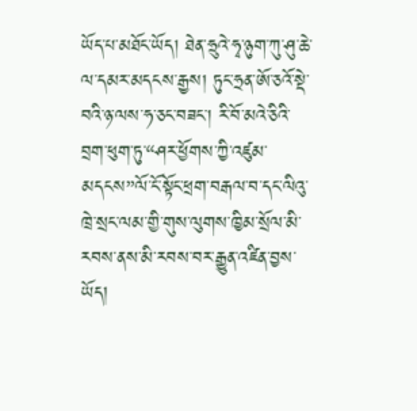ཡོད་པ་མཐོང་ཡོད། ཐེན་ཧྲུའེ་ཧྭ་ཉུག་ཀུ་ཤུ་ཆེ་ལ་དམར་མདངས་རྒྱས། ཏུང་ཧྲན་ཨོ་ཅའོ་སྡེ་བའི་ཉ་ལས་ཧ་ཅང་བཟང་། རི་བོ་མའེ་ཅིའི་བྲག་ཕུག་ཏུ་“ཤར་ཕྱོགས་ཀྱི་འཛུམ་མདངས”ལོ་ངོ་སྟོང་ཕྲག་བརྒལ་བ་དང་ལིའུ་ཁྲེ་སྲང་ལམ་གྱི་གུས་ལུགས་ཁྱིམ་སྲོལ་མི་རབས་ནས་མི་རབས་བར་རྒྱུན་འཛིན་བྱས་ཡོད།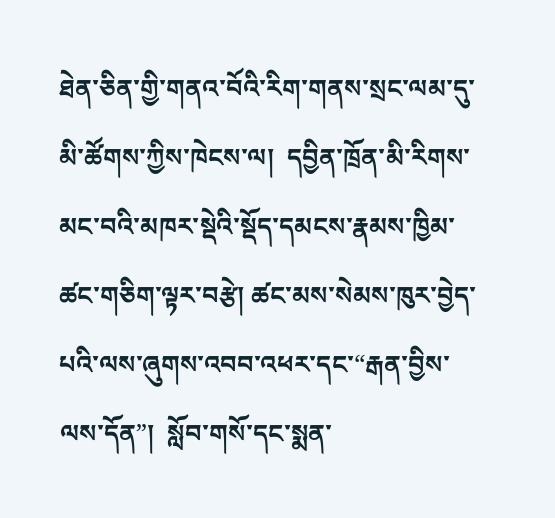ཐེན་ཅིན་གྱི་གནའ་བོའི་རིག་གནས་སྲང་ལམ་དུ་མི་ཚོགས་ཀྱིས་ཁེངས་ལ།  དབྱིན་ཁྲོན་མི་རིགས་མང་བའི་མཁར་སྡེའི་སྡོད་དམངས་རྣམས་ཁྱིམ་ཚང་གཅིག་ལྟར་བརྩེ། ཚང་མས་སེམས་ཁུར་བྱེད་པའི་ལས་ཞུགས་འབབ་འཕར་དང་“རྒན་བྱིས་ལས་དོན”།  སློབ་གསོ་དང་སྨན་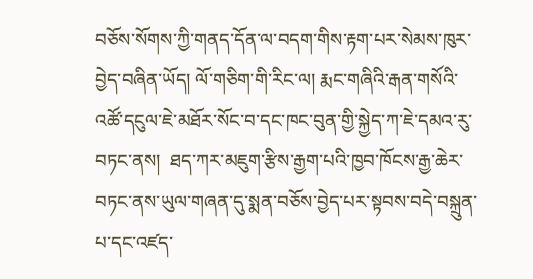བཅོས་སོགས་ཀྱི་གནད་དོན་ལ་བདག་གིས་རྟག་པར་སེམས་ཁུར་བྱེད་བཞིན་ཡོད། ལོ་གཅིག་གི་རིང་ལ། རྨང་གཞིའི་རྒན་གསོའི་འཚོ་དངུལ་ཇེ་མཐོར་སོང་བ་དང་ཁང་བུན་གྱི་སྐྱེད་ཀ་ཇེ་དམའ་རུ་བཏང་ནས།  ཐད་ཀར་མཇུག་རྩིས་རྒྱག་པའི་ཁྱབ་ཁོངས་རྒྱ་ཆེར་བཏང་ནས་ཡུལ་གཞན་དུ་སྨན་བཅོས་བྱེད་པར་སྟབས་བདེ་བསྐྲུན་པ་དང་འཛད་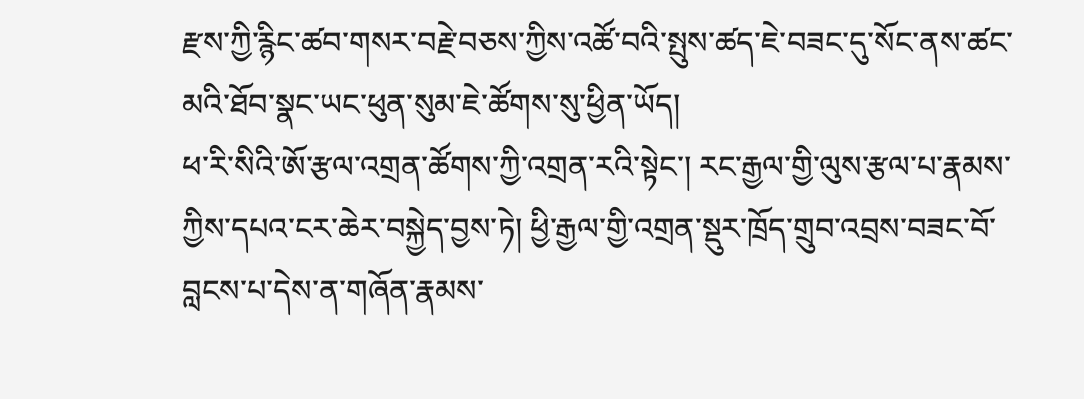རྫས་ཀྱི་རྙིང་ཚབ་གསར་བརྗེ་བཅས་ཀྱིས་འཚོ་བའི་སྤུས་ཚད་ཇེ་བཟང་དུ་སོང་ནས་ཚང་མའི་ཐོབ་སྣང་ཡང་ཕུན་སུམ་ཇེ་ཚོགས་སུ་ཕྱིན་ཡོད།
ཕ་རི་སིའི་ཨོ་རྩལ་འགྲན་ཚོགས་ཀྱི་འགྲན་རའི་སྟེང་། རང་རྒྱལ་གྱི་ལུས་རྩལ་པ་རྣམས་ཀྱིས་དཔའ་ངར་ཆེར་བསྐྱེད་བྱས་ཏེ། ཕྱི་རྒྱལ་གྱི་འགྲན་སྡུར་ཁྲོད་གྲུབ་འབྲས་བཟང་བོ་བླངས་པ་དེས་ན་གཞོན་རྣམས་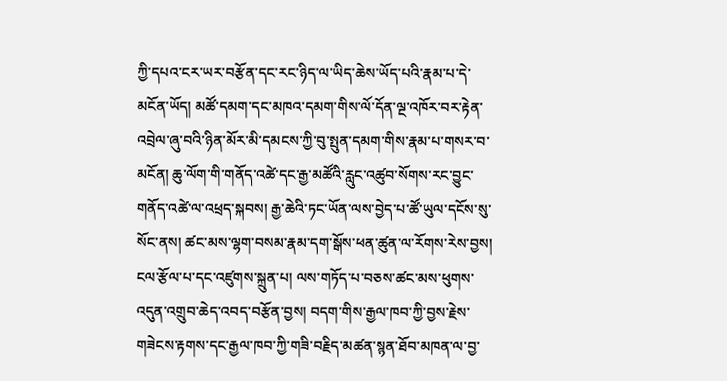ཀྱི་དཔའ་ངར་ཡར་བརྩོན་དང་རང་ཉིད་ལ་ཡིད་ཆེས་ཡོད་པའི་རྣམ་པ་དེ་མངོན་ཡོད། མཚོ་དམག་དང་མཁའ་དམག་གིས་ལོ་དོན་ལྔ་འཁོར་བར་རྟེན་འབྲེལ་ཞུ་བའི་ཉིན་མོར་མི་དམངས་ཀྱི་བུ་སྤུན་དམག་གིས་རྣམ་པ་གསར་བ་མངོན། ཆུ་ལོག་གི་གནོད་འཚེ་དང་རྒྱ་མཚོའི་རླུང་འཚུབ་སོགས་རང་བྱུང་གནོད་འཚེ་ལ་འཕྲད་སྐབས། རྒྱ་ཆེའི་ཏང་ཡོན་ལས་བྱེད་པ་ཚོ་ཡུལ་དངོས་སུ་སོང་ནས། ཚང་མས་ལྷག་བསམ་རྣམ་དག་སྒོས་ཕན་ཚུན་ལ་རོགས་རེས་བྱས། ངལ་རྩོལ་པ་དང་འཛུགས་སྐྲུན་པ། ལས་གཏོད་པ་བཅས་ཚང་མས་ཕུགས་འདུན་འགྲུབ་ཆེད་འབད་བརྩོན་བྱས། བདག་གིས་རྒྱལ་ཁབ་ཀྱི་བྱས་རྗེས་གཟེངས་རྟགས་དང་རྒྱལ་ཁབ་ཀྱི་གཟི་བརྗིད་མཚན་སྙན་ཐོབ་མཁན་ལ་བྱ་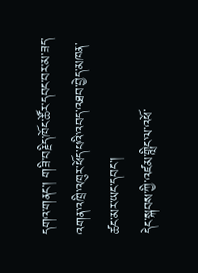དགའ་གནང་། གཟི་བརྗིད་ཁོང་ཚོར་དབང་བར་མ་ཟད་འགན་འཁྲི་འཁུར་ཕོད་པའི་འབད་འཐབ་བྱེད་མཁན་ཚང་མར་ཡང་དབང་།
དེང་སྐབས་ཀྱི་འཛམ་གླིང་ལ་འཕོ་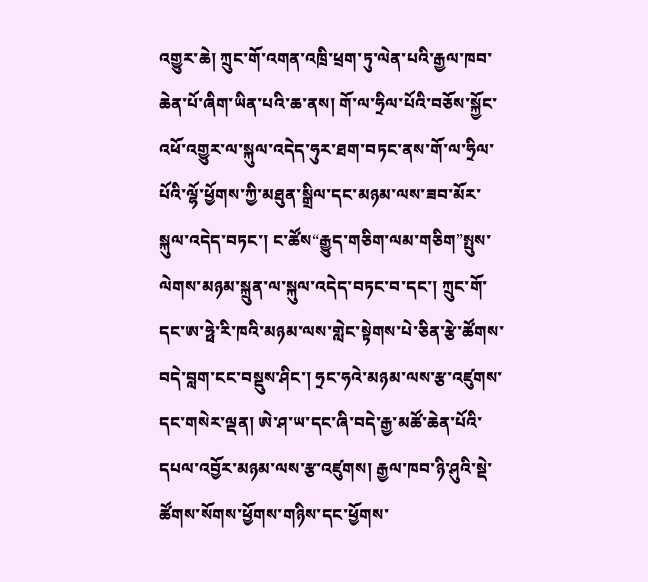འགྱུར་ཆེ། ཀྲུང་གོ་འགན་འཁྲི་ཕྲག་ཏུ་ལེན་པའི་རྒྱལ་ཁབ་ཆེན་པོ་ཞིག་ཡིན་པའི་ཆ་ནས། གོ་ལ་ཧྲིལ་པོའི་བཅོས་སྐྱོང་འཕོ་འགྱུར་ལ་སྐུལ་འདེད་ཧུར་ཐག་བཏང་ནས་གོ་ལ་ཧྲིལ་པོའི་ལྷོ་ཕྱོགས་ཀྱི་མཐུན་སྒྲིལ་དང་མཉམ་ལས་ཟབ་མོར་སྐུལ་འདེད་བཏང་། ང་ཚོས“རྒྱུད་གཅིག་ལམ་གཅིག”སྤུས་ལེགས་མཉམ་སྐྲུན་ལ་སྐུལ་འདེད་བཏང་བ་དང་། ཀྲུང་གོ་དང་ཨ་ཧྥེ་རི་ཁའི་མཉམ་ལས་གླེང་སྟེགས་པེ་ཅིན་རྩེ་ཚོགས་བདེ་བླག་ངང་བསྡུས་ཤིང་། ཧྲང་ཧའེ་མཉམ་ལས་རྩ་འཛུགས་དང་གསེར་ལྡན། ཨེ་ཤ་ཡ་དང་ཞི་བདེ་རྒྱ་མཚོ་ཆེན་པོའི་དཔལ་འབྱོར་མཉམ་ལས་རྩ་འཛུགས། རྒྱལ་ཁབ་ཉི་ཤུའི་སྡེ་ཚོགས་སོགས་ཕྱོགས་གཉིས་དང་ཕྱོགས་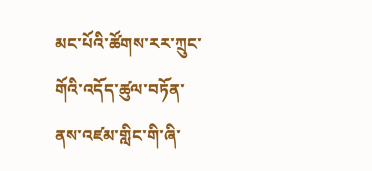མང་པོའི་ཚོགས་རར་ཀྲུང་གོའི་འདོད་ཚུལ་བཏོན་ནས་འཛམ་གླིང་གི་ཞི་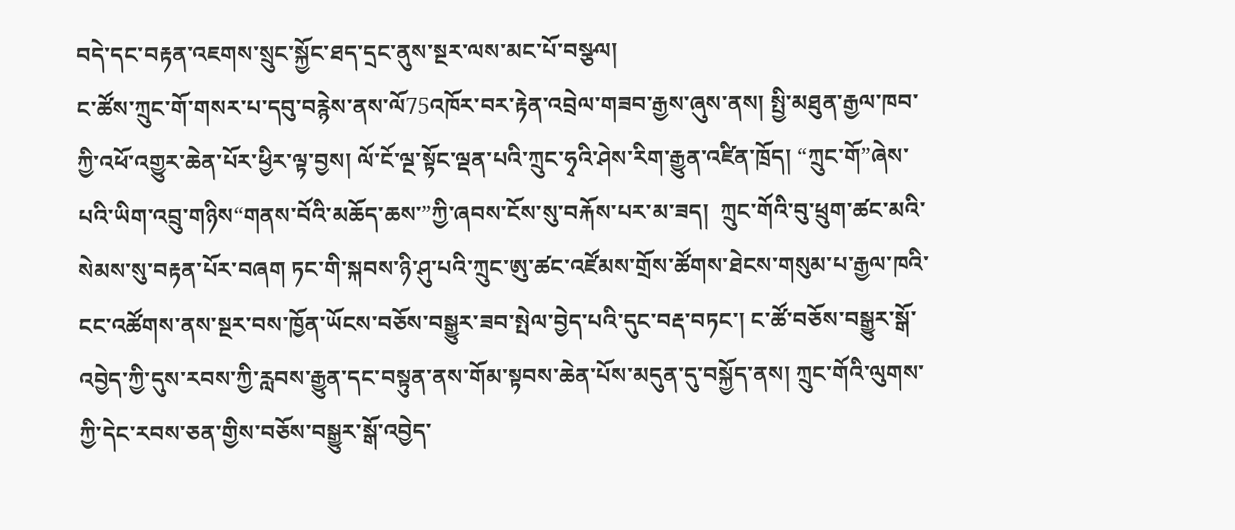བདེ་དང་བརྟན་འཇགས་སྲུང་སྐྱོང་ཐད་དྲང་ནུས་སྔར་ལས་མང་པོ་བསྩལ།
ང་ཚོས་ཀྲུང་གོ་གསར་པ་དབུ་བརྙེས་ནས་ལོ75འཁོར་བར་རྟེན་འབྲེལ་གཟབ་རྒྱས་ཞུས་ནས། སྤྱི་མཐུན་རྒྱལ་ཁབ་ཀྱི་འཕོ་འགྱུར་ཆེན་པོར་ཕྱིར་ལྟ་བྱས། ལོ་ངོ་ལྔ་སྟོང་ལྡན་པའི་ཀྲུང་ཧྭའི་ཤེས་རིག་རྒྱུན་འཛིན་ཁྲོད། “ཀྲུང་གོ”ཞེས་པའི་ཡིག་འབྲུ་གཉིས“གནས་བོའི་མཆོད་ཆས་”ཀྱི་ཞབས་ངོས་སུ་བརྐོས་པར་མ་ཟད།  ཀྲུང་གོའི་བུ་ཕྲུག་ཚང་མའི་སེམས་སུ་བརྟན་པོར་བཞག ཏང་གི་སྐབས་ཉི་ཤུ་པའི་ཀྲུང་ཨུ་ཚང་འཛོམས་གྲོས་ཚོགས་ཐེངས་གསུམ་པ་རྒྱལ་ཁའི་ངང་འཚོགས་ནས་སྔར་བས་ཁྱོན་ཡོངས་བཅོས་བསྒྱུར་ཟབ་སྤེལ་བྱེད་པའི་དུང་བརྡ་བཏང་། ང་ཚོ་བཅོས་བསྒྱུར་སྒོ་འབྱེད་ཀྱི་དུས་རབས་ཀྱི་རླབས་རྒྱུན་དང་བསྟུན་ནས་གོམ་སྟབས་ཆེན་པོས་མདུན་དུ་བསྐྱོད་ནས། ཀྲུང་གོའི་ལུགས་ཀྱི་དེང་རབས་ཅན་གྱིས་བཅོས་བསྒྱུར་སྒོ་འབྱེད་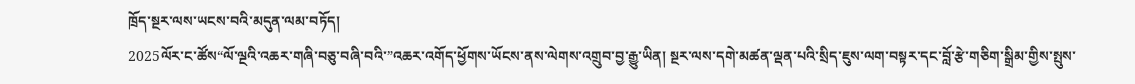ཁྲོད་སྔར་ལས་ཡངས་བའི་མདུན་ལམ་བཏོད།
2025ལོར་ང་ཚོས“ལོ་ལྔའི་འཆར་གཞི་བཅུ་བཞི་བའི་”འཆར་འགོད་ཕྱོགས་ཡོངས་ནས་ལེགས་འགྲུབ་བྱ་རྒྱུ་ཡིན། སྔར་ལས་དགེ་མཚན་ལྡན་པའི་སྲིད་ཇུས་ལག་བསྟར་དང་བློ་རྩེ་གཅིག་སྒྲིམ་གྱིས་སྤུས་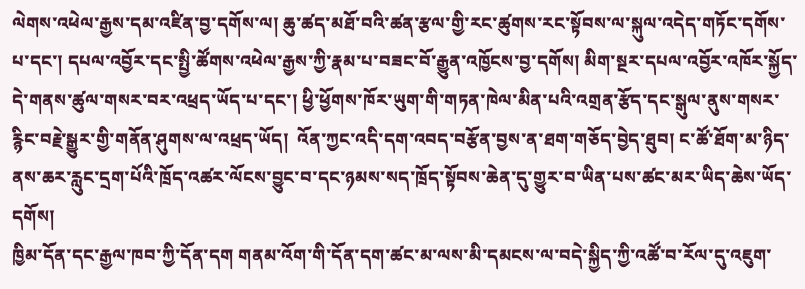ལེགས་འཕེལ་རྒྱས་དམ་འཛིན་བྱ་དགོས་ལ། ཆུ་ཚད་མཐོ་བའི་ཚན་རྩལ་གྱི་རང་ཚུགས་རང་སྟོབས་ལ་སྐུལ་འདེད་གཏོང་དགོས་པ་དང་། དཔལ་འབྱོར་དང་སྤྱི་ཚོགས་འཕེལ་རྒྱས་ཀྱི་རྣམ་པ་བཟང་བོ་རྒྱུན་འཁྱོངས་བྱ་དགོས། མིག་སྔར་དཔལ་འབྱོར་འཁོར་སྐྱོད་དེ་གནས་ཚུལ་གསར་བར་འཕྲད་ཡོད་པ་དང་། ཕྱི་ཕྱོགས་ཁོར་ཡུག་གི་གཏན་ཁེལ་མིན་པའི་འགྲན་རྩོད་དང་སྒུལ་ནུས་གསར་རྙིང་བརྗེ་སྒྱུར་གྱི་གནོན་ཤུགས་ལ་འཕྲད་ཡོད།  འོན་ཀྱང་འདི་དག་འབད་བརྩོན་བྱས་ན་ཐག་གཅོད་བྱེད་ཐུབ། ང་ཚོ་ཐོག་མ་ཉིད་ནས་ཆར་རླུང་དྲག་པོའི་ཁྲོད་འཚར་ལོངས་བྱུང་བ་དང་ཉམས་སད་ཁྲོད་སྟོབས་ཆེན་དུ་གྱུར་བ་ཡིན་པས་ཚང་མར་ཡིད་ཆེས་ཡོད་དགོས།
ཁྱིམ་དོན་དང་རྒྱལ་ཁབ་ཀྱི་དོན་དག གནམ་འོག་གི་དོན་དག་ཚང་མ་ལས་མི་དམངས་ལ་བདེ་སྐྱིད་ཀྱི་འཚོ་བ་རོལ་དུ་འཇུག་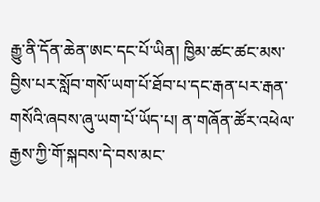རྒྱུ་ནི་དོན་ཆེན་ཨང་དང་པོ་ཡིན། ཁྱིམ་ཚང་ཚང་མས་བྱིས་པར་སློབ་གསོ་ཡག་པོ་ཐོབ་པ་དང་རྒན་པར་རྒན་གསོའི་ཞབས་ཞུ་ཡག་པོ་ཡོད་པ། ན་གཞོན་ཚོར་འཕེལ་རྒྱས་ཀྱི་གོ་སྐབས་དེ་བས་མང་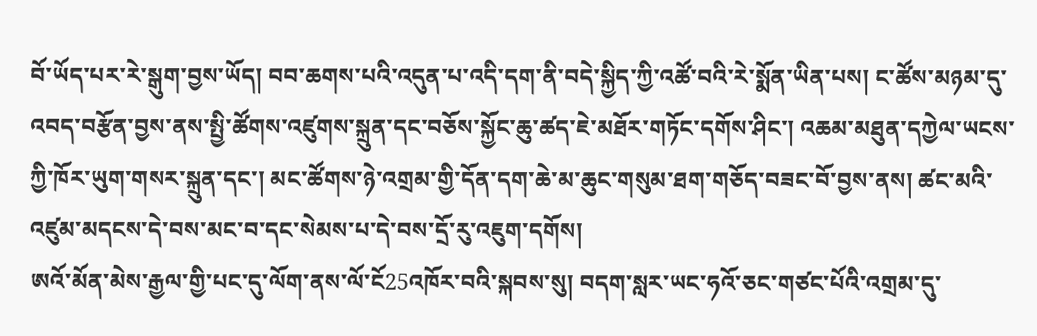བོ་ཡོད་པར་རེ་སྒུག་བྱས་ཡོད། བབ་ཆགས་པའི་འདུན་པ་འདི་དག་ནི་བདེ་སྐྱིད་ཀྱི་འཚོ་བའི་རེ་སྨོན་ཡིན་པས། ང་ཚོས་མཉམ་དུ་འབད་བརྩོན་བྱས་ནས་སྤྱི་ཚོགས་འཛུགས་སྐྲུན་དང་བཅོས་སྐྱོང་ཆུ་ཚད་ཇེ་མཐོར་གཏོང་དགོས་ཤིང་། འཆམ་མཐུན་དཀྱེལ་ཡངས་ཀྱི་ཁོར་ཡུག་གསར་སྐྲུན་དང་། མང་ཚོགས་ཉེ་འགྲམ་གྱི་དོན་དག་ཆེ་མ་ཆུང་གསུམ་ཐག་གཅོད་བཟང་བོ་བྱས་ནས། ཚང་མའི་འཛུམ་མདངས་དེ་བས་མང་བ་དང་སེམས་པ་དེ་བས་དྲོ་རུ་འཇུག་དགོས།
ཨའོ་མོན་མེས་རྒྱལ་གྱི་པང་དུ་ལོག་ནས་ལོ་ངོ25འཁོར་བའི་སྐབས་སུ། བདག་སླར་ཡང་ཧའོ་ཅང་གཙང་པོའི་འགྲམ་དུ་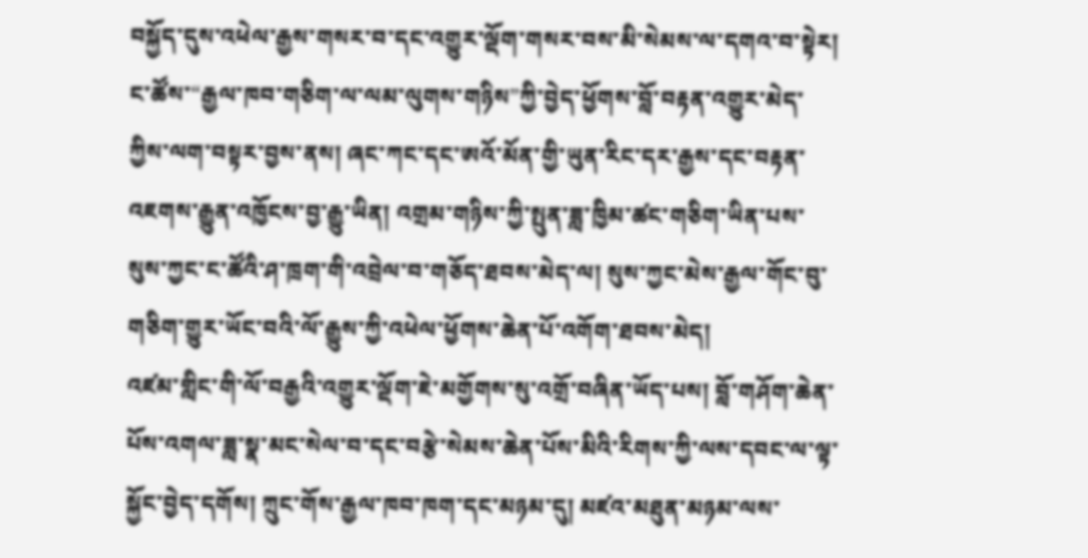བསྐྱོད་དུས་འཕེལ་རྒྱས་གསར་བ་དང་འགྱུར་ལྡོག་གསར་བས་མི་སེམས་ལ་དགའ་བ་སྟེར། ང་ཚོས་“རྒྱལ་ཁབ་གཅིག་ལ་ལམ་ལུགས་གཉིས”ཀྱི་བྱེད་ཕྱོགས་བློ་བརྟན་འགྱུར་མེད་ཀྱིས་ལག་བསྟར་བྱས་ནས། ཞང་ཀང་དང་ཨའོ་མོན་གྱི་ཡུན་རིང་དར་རྒྱས་དང་བརྟན་འཇགས་རྒྱུན་འཁྱོངས་བྱ་རྒྱུ་ཡིན། འགྲམ་གཉིས་ཀྱི་སྤུན་ཟླ་ཁྱིམ་ཚང་གཅིག་ཡིན་པས་སུས་ཀྱང་ང་ཚོའི་ཤ་ཁྲག་གི་འབྲེལ་བ་གཅོད་ཐབས་མེད་ལ། སུས་ཀྱང་མེས་རྒྱལ་གོང་བུ་གཅིག་གྱུར་ཡོང་བའི་ལོ་རྒྱུས་ཀྱི་འཕེལ་ཕྱོགས་ཆེན་པོ་འགོག་ཐབས་མེད།
འཛམ་གླིང་གི་ལོ་བརྒྱའི་འགྱུར་ལྡོག་ཇེ་མགྱོགས་སུ་འགྲོ་བཞིན་ཡོད་པས། བློ་གཤོག་ཆེན་པོས་འགལ་ཟླ་སྣ་མང་སེལ་བ་དང་བརྩེ་སེམས་ཆེན་པོས་མིའི་རིགས་ཀྱི་ལས་དབང་ལ་ལྟ་སྐྱོང་བྱེད་དགོས། ཀྲུང་གོས་རྒྱལ་ཁབ་ཁག་དང་མཉམ་དུ། མཛའ་མཐུན་མཉམ་ལས་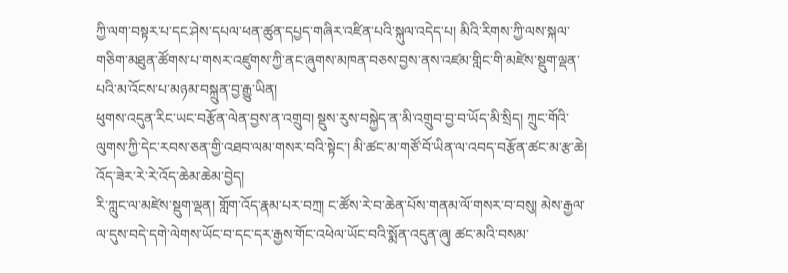ཀྱི་ལག་བསྟར་པ་དང་ཤེས་དཔལ་ཕན་ཚུན་དཔྱད་གཞིར་འཛིན་པའི་སྐུལ་འདེད་པ། མིའི་རིགས་ཀྱི་ལས་སྐལ་གཅིག་མཐུན་ཚོགས་པ་གསར་འཛུགས་ཀྱི་ནང་ཞུགས་མཁན་བཅས་བྱས་ནས་འཛམ་གླིང་གི་མཛེས་སྡུག་ལྡན་པའི་མ་འོངས་པ་མཉམ་བསྐྲུན་བྱ་རྒྱུ་ཡིན།
ཕུགས་འདུན་རིང་ཡང་བརྩོན་ལེན་བྱས་ན་འགྲུབ། སྡུས་རུས་བསྐྱེད་ན་མི་འགྲུབ་བྱ་བ་ཡོད་མི་སྲིད། ཀྲུང་གོའི་ལུགས་ཀྱི་དེང་རབས་ཅན་གྱི་འཐབ་ལམ་གསར་བའི་སྟེང་། མི་ཚང་མ་གཙོ་བོ་ཡིན་ལ་འབད་བརྩོན་ཚང་མ་རྩ་ཆེ། འོད་ཟེར་རེ་རེ་འོད་ཆེམ་ཆེམ་བྱེད།
རི་ཀླུང་ལ་མཛེས་སྡུག་ལྡན། གློག་འོད་རྣམ་པར་བཀྲ། ང་ཚོས་རེ་བ་ཆེན་པོས་གནམ་ལོ་གསར་བ་བསུ། མེས་རྒྱལ་ལ་དུས་བདེ་དགེ་ལེགས་ཡོང་བ་དང་དར་རྒྱས་གོང་འཕེལ་ཡོང་བའི་སྨོན་འདུན་ཞུ། ཚང་མའི་བསམ་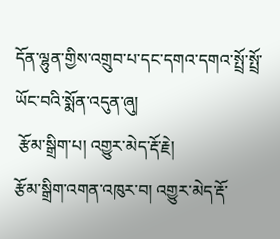དོན་ལྷུན་གྱིས་འགྲུབ་པ་དང་དགའ་དགའ་སྤྲོ་སྤྲོ་ཡོང་བའི་སྨོན་འདུན་ཞུ།
 རྩོམ་སྒྲིག་པ། འགྱུར་མེད་རྡོ་རྗེ།
རྩོམ་སྒྲིག་འགན་འཁུར་བ། འགྱུར་མེད་རྡོ་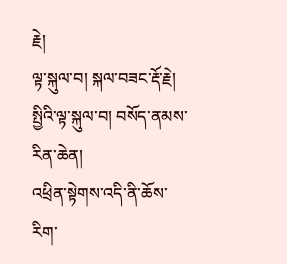རྗེ།
ལྟ་སྐུལ་བ། སྐལ་བཟང་རྡོ་རྗེ།
སྤྱིའི་ལྟ་སྐུལ་བ། བསོད་ནམས་རིན་ཆེན།
འཕྲིན་སྟེགས་འདི་ནི་ཆོས་རིག་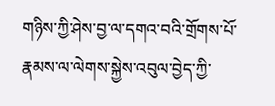གཉིས་ཀྱི་ཤེས་བྱ་ལ་དགའ་བའི་གྲོགས་པོ་རྣམས་ལ་ལེགས་སྐྱེས་འབུལ་བྱེད་ཀྱི་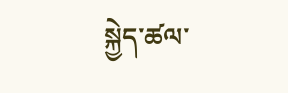སྐྱེད་ཚལ་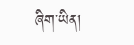ཞིག་ཡིན།